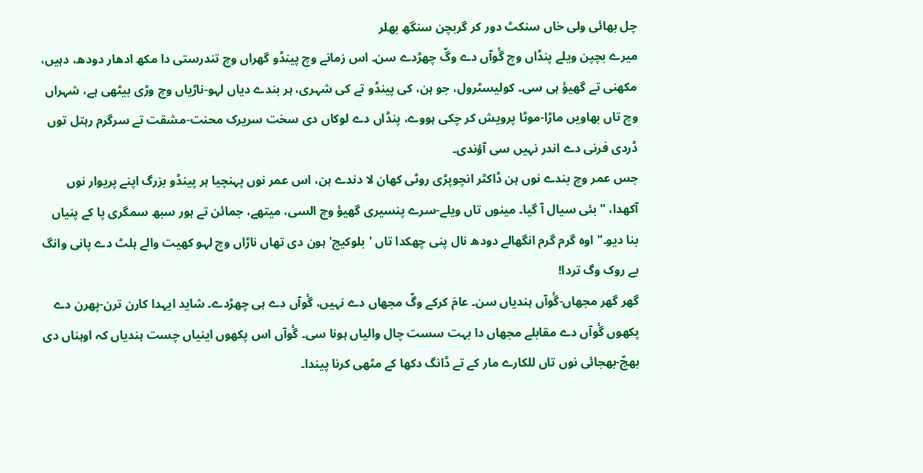چل بھائی ولی خاں سنکٹ دور کر گربچن سنگھ بھلر
میرے بچپن ویلے پنڈاں وچ گٔوآں دے وگّ چھڑدے سن۔ اس زمانے وچ پینڈو گھراں وچ تندرستی دا مکھ ادھار دودھ، دہیں، مکھنی تے گھیؤ ہی سی۔ کولیسٹرول، جو ہن، کی پینڈو تے کی شہری، ہر بندے دیاں لہو-ناڑیاں وچ وڑی بیٹھی ہے، شہراں وچ تاں بھاویں ماڑا-موٹا پرویش کر چکی ہووے، پنڈاں دے لوکاں دی سخت سریرک محنت-مشقت تے سرگرم رہتل توں ڈردی فرنی دے اندر نہیں سی آؤندی۔
جس عمر وچ بندے نوں ہن ڈاکٹر انچوپڑی روٹی کھان لا دندے ہن، اس عمر نوں پہنچیا ہر پینڈو بزرگ اپنے پریوار نوں آکھدا، "بئی سیال آ گیا۔ مینوں تاں ویلے-سرے پنسیری گھیؤ وچ السی، میتھے، جمائن تے ہور سبھ سمگری پا کے پنیاں بنا دیو۔" اوہ گرم گرم انگھالے دودھ نال پنی چھکدا تاں 'بلوکیج' ہون دی تھاں ناڑاں وچ لہو کھیت والے ہلٹ دے پانی وانگ بے روک وگ تردا!
گھر گھر مجھاں-گٔوآں ہندیاں سن۔ عامَ کرکے وگّ مجھاں دے نہیں، گٔوآں دے ہی چھڑدے۔ شاید ایہدا کارن ترن-پھرن دے پکھوں گٔوآں دے مقابلے مجھاں دا بہت سست چال والیاں ہونا سی۔ گٔوآں اس پکھوں اینیاں چست ہندیاں کہ اوہناں دی بھجّ-بھجائی نوں تاں للکارے مار کے تے ڈانگ دکھا کے مٹھی کرنا پیندا۔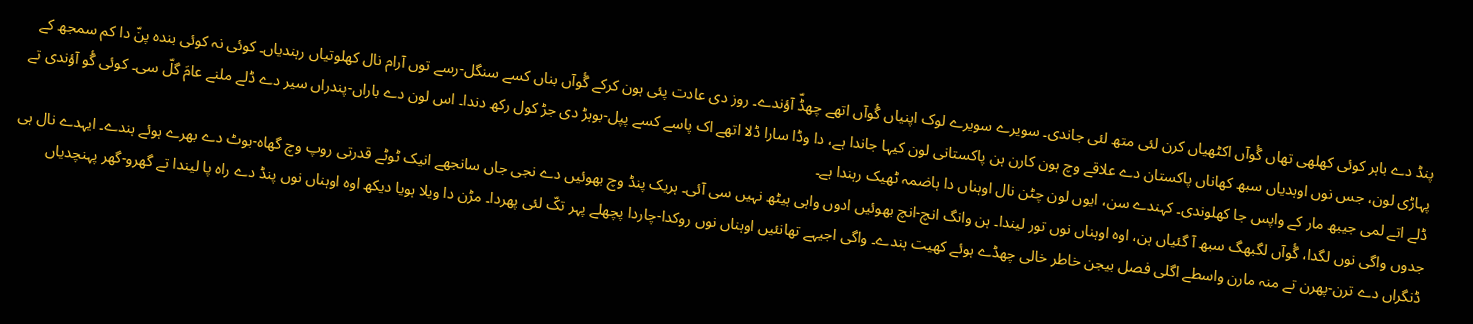پنڈ دے باہر کوئی کھلھی تھاں گٔوآں اکٹھیاں کرن لئی متھ لئی جاندی۔ سویرے سویرے لوک اپنیاں گٔوآں اتھے چھڈّ آؤندے۔ روز دی عادت پئی ہون کرکے گٔوآں بناں کسے سنگل-رسے توں آرام نال کھلوتیاں رہندیاں۔ کوئی نہ کوئی بندہ پنّ دا کم سمجھ کے پہاڑی لون، جس نوں اوہدیاں سبھ کھاناں پاکستان دے علاقے وچ ہون کارن ہن پاکستانی لون کیہا جاندا ہے، دا وڈا سارا ڈلا اتھے اک پاسے کسے پپل-بوہڑ دی جڑ کول رکھ دندا۔ اس لون دے باراں-پندراں سیر دے ڈلے ملنے عامَ گلّ سی۔ کوئی گٔو آؤندی تے ڈلے اتے لمی جیبھ مار کے واپس جا کھلوندی۔ کہندے سن، ایوں لون چٹن نال اوہناں دا ہاضمہ ٹھیک رہندا ہے۔
جدوں واگی نوں لگدا، گٔوآں لگبھگ سبھ آ گئیاں ہن، اوہ اوہناں نوں تور لیندا۔ ہن وانگ انچ-انچ بھوئیں ادوں واہی ہیٹھ نہیں سی آئی۔ ہریک پنڈ وچ بھوئیں دے نجی جاں سانجھے انیک ٹوٹے قدرتی روپ وچ گھاہ-بوٹ دے بھرے ہوئے ہندے۔ ایہدے نال ہی ڈنگراں دے ترن-پھرن تے منہ مارن واسطے اگلی فصل بیجن خاطر خالی چھڈے ہوئے کھیت ہندے۔ واگی اجیہے تھانئیں اوہناں نوں روکدا-چاردا پچھلے پہر تکّ لئی پھردا۔ مڑن دا ویلا ہویا دیکھ اوہ اوہناں نوں پنڈ دے راہ پا لیندا تے گھرو-گھر پہنچدیاں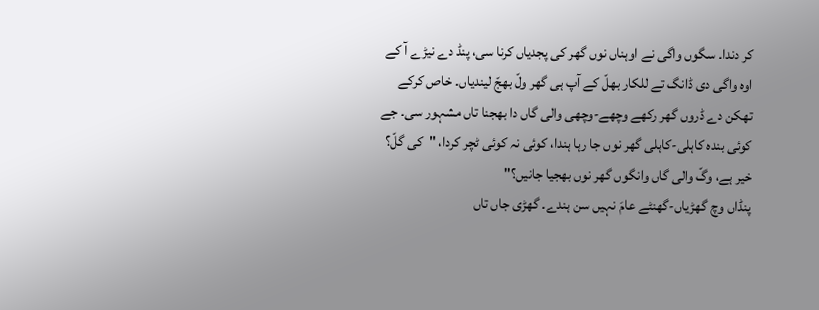کر دندا۔ سگوں واگی نے اوہناں نوں گھر کی پجدیاں کرنا سی، پنڈ دے نیڑے آ کے اوہ واگی دی ڈانگ تے للکار بھلّ کے آپ ہی گھر ولّ بھجّ لیندیاں۔ خاص کرکے تھکن دے ڈروں گھر رکھے وچھے-وچھی والی گاں دا بھجنا تاں مشہور سی۔ جے کوئی بندہ کاہلی-کاہلی گھر نوں جا رہا ہندا، کوئی نہ کوئی ٹچر کردا، "کی گلّ؟ خیر ہے، وگّ والی گاں وانگوں گھر نوں بھجیا جانیں؟"
پنڈاں وچ گھڑیاں-گھنٹے عامَ نہیں سن ہندے۔ گھڑی جاں تاں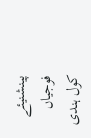پینشنیئے فوجیاں کول ہندی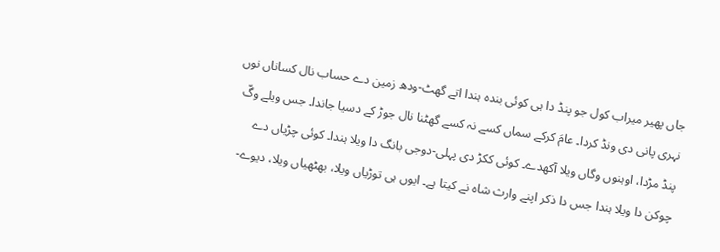جاں پھیر میراب کول جو پنڈ دا ہی کوئی بندہ ہندا اتے گھٹ-ودھ زمین دے حساب نال کساناں نوں نہری پانی دی ونڈ کردا۔ عامَ کرکے سماں کسے نہ کسے گھٹنا نال جوڑ کے دسیا جاندا۔ جس ویلے وگّ پنڈ مڑدا، اوہنوں وگاں ویلا آکھدے۔ کوئی ککڑ دی پہلی-دوجی بانگ دا ویلا ہندا۔ کوئی چڑیاں دے چوکن دا ویلا ہندا جس دا ذکر اپنے وارث شاہ نے کیتا ہے۔ ایوں ہی توڑیاں ویلا، بھٹھیاں ویلا، دیوے-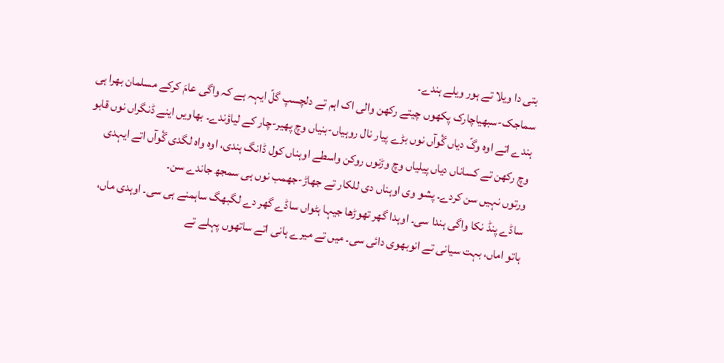بتی دا ویلا تے ہور ویلے ہندے۔
سماجک-سبھیاچارک پکھوں چیتے رکھن والی اک اہم تے دلچسپ گلّ ایہہ ہے کہ واگی عامَ کرکے مسلمان بھرا ہی ہندے اتے اوہ وگّ دیاں گٔوآں نوں بڑے پیار نال روہیاں-بنیاں وچ پھیر-چار کے لیاؤندے۔ بھاویں اینے ڈنگراں نوں قابو وچ رکھن تے کساناں دیاں پیلیاں وچ وڑنوں روکن واسطے اوہناں کول ڈانگ ہندی، اوہ واہ لگدی گٔوآں اتے ایہدی ورتوں نہیں سن کردے۔ پشو وی اوہناں دی للکار تے جھاڑ-جھمب نوں ہی سمجھ جاندے سن۔
ساڈے پنڈ نکا واگی ہندا سی۔ اوہدا گھر تھوڑھا جیہا ہٹواں ساڈے گھر دے لگبھگ ساہمنے ہی سی۔ اوہدی ماں، ہاتو اماں، بہت سیانی تے انوبھوی دائی سی۔ میں تے میرے ہانی اتے ساتھوں پہلے تے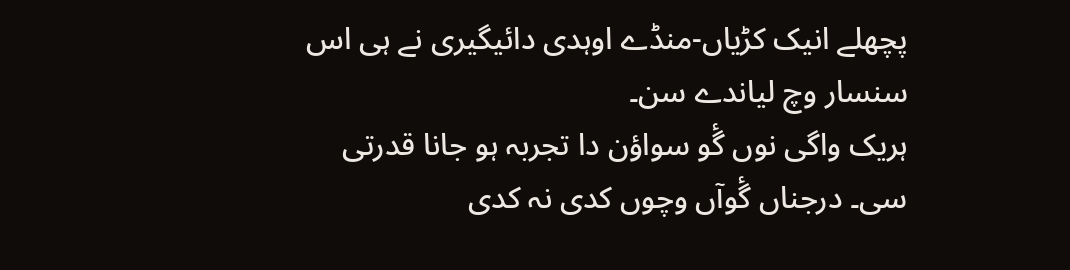پچھلے انیک کڑیاں-منڈے اوہدی دائیگیری نے ہی اس سنسار وچ لیاندے سن۔
ہریک واگی نوں گٔو سواؤن دا تجربہ ہو جانا قدرتی سی۔ درجناں گٔوآں وچوں کدی نہ کدی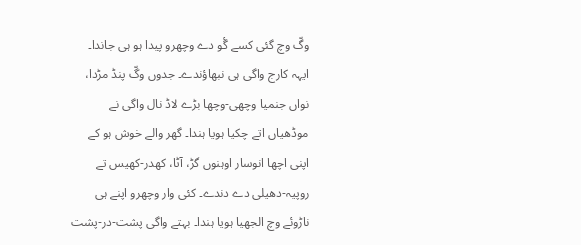وگّ وچ گئی کسے گٔو دے وچھرو پیدا ہو ہی جاندا۔ ایہہ کارج واگی ہی نبھاؤندے۔ جدوں وگّ پنڈ مڑدا، نواں جنمیا وچھی-وچھا بڑے لاڈ نال واگی نے موڈھیاں اتے چکیا ہویا ہندا۔ گھر والے خوش ہو کے اپنی اچھا انوسار اوہنوں گڑ، آٹا، کھدر-کھیس تے روپیہ-دھیلی دے دندے۔ کئی وار وچھرو اپنے ہی ناڑوئے وچ الجھیا ہویا ہندا۔ بہتے واگی پشت-در-پشت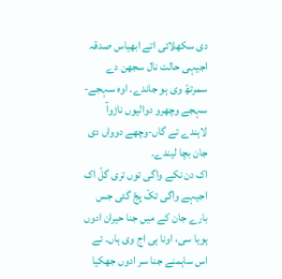دی سکھلائی اتے ابھیاس صدقہ اجیہی حالت نال سجھن دے سمرتھّ وی ہو جاندے۔ اوہ سہجے-سہجے وچھرو دوالیوں ناڑوآ لاہندے تے گاں-وچھے دوواں دی جان بچا لیندے۔
اک دن نکے واگی توں تری گلّ اک اجیہے واگی تکّ پجّ گئی جس بارے جان کے میں جنا حیران ادوں ہویا سی، اونا ہی اج وی ہاں۔ تے اس ساہمنے جنا سر ادوں جھکیا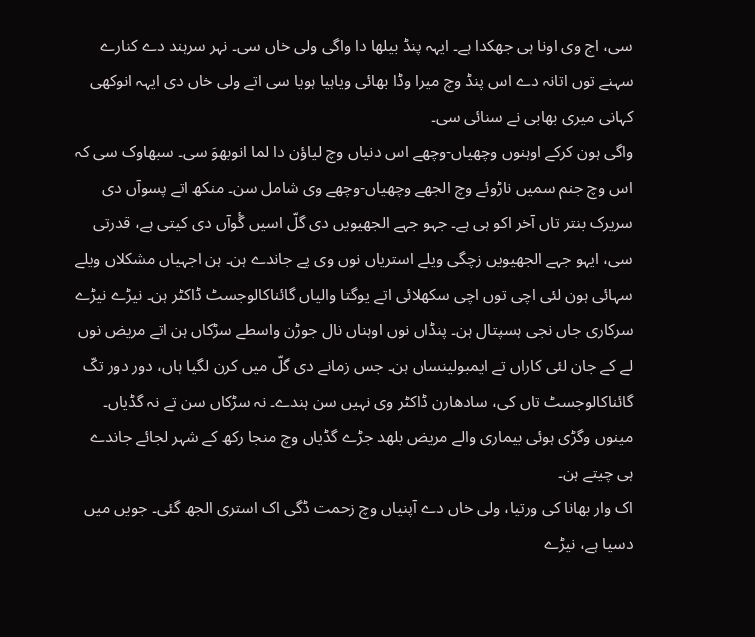سی، اج وی اونا ہی جھکدا ہے۔ ایہہ پنڈ بیلھا دا واگی ولی خاں سی۔ نہر سرہند دے کنارے سہنے توں اتانہ دے اس پنڈ وچ میرا وڈا بھائی ویاہیا ہویا سی اتے ولی خاں دی ایہہ انوکھی کہانی میری بھابی نے سنائی سی۔
واگی ہون کرکے اوہنوں وچھیاں-وچھے اس دنیاں وچ لیاؤن دا لما انوبھوَ سی۔ سبھاوک سی کہ اس وچ جنم سمیں ناڑوئے وچ الجھے وچھیاں-وچھے وی شامل سن۔ منکھ اتے پسوآں دی سریرک بنتر تاں آخر اکو ہی ہے۔ جہو جہے الجھیویں دی گلّ اسیں گٔوآں دی کیتی ہے، قدرتی سی، ایہو جہے الجھیویں زچگی ویلے استریاں نوں وی پے جاندے ہن۔ ہن اجہیاں مشکلاں ویلے سہائی ہون لئی اچی توں اچی سکھلائی اتے یوگتا والیاں گائناکالوجسٹ ڈاکٹر ہن۔ نیڑے نیڑے سرکاری جاں نجی ہسپتال ہن۔ پنڈاں نوں اوہناں نال جوڑن واسطے سڑکاں ہن اتے مریض نوں لے کے جان لئی کاراں تے ایمبولینساں ہن۔ جس زمانے دی گلّ میں کرن لگیا ہاں، دور دور تکّ گائناکالوجسٹ تاں کی، سادھارن ڈاکٹر وی نہیں سن ہندے۔ نہ سڑکاں سن تے نہ گڈیاں۔ مینوں وگڑی ہوئی بیماری والے مریض بلھد جڑے گڈیاں وچ منجا رکھ کے شہر لجائے جاندے ہی چیتے ہن۔
اک وار بھانا کی ورتیا، ولی خاں دے آپنیاں وچ زحمت ڈگی اک استری الجھ گئی۔ جویں میں دسیا ہے، نیڑے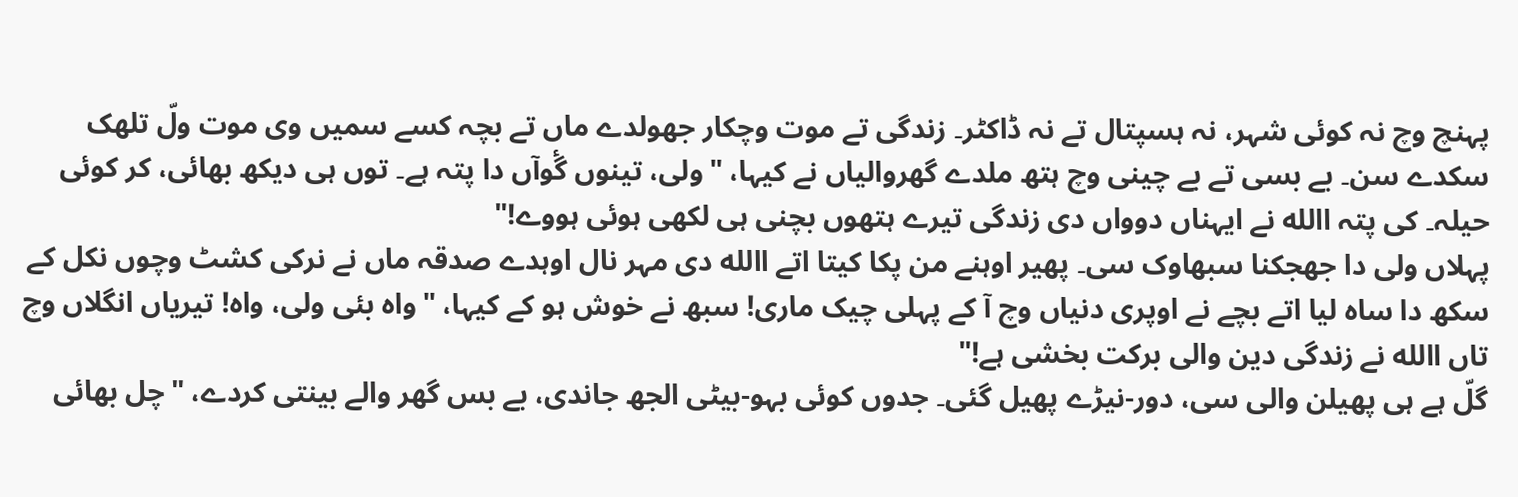پہنچ وچ نہ کوئی شہر، نہ ہسپتال تے نہ ڈاکٹر۔ زندگی تے موت وچکار جھولدے ماں تے بچہ کسے سمیں وی موت ولّ تلھک سکدے سن۔ بے بسی تے بے چینی وچ ہتھ ملدے گھروالیاں نے کیہا، "ولی، تینوں گٔوآں دا پتہ ہے۔ توں ہی دیکھ بھائی، کر کوئی حیلہ۔ کی پتہ االله نے ایہناں دوواں دی زندگی تیرے ہتھوں بچنی ہی لکھی ہوئی ہووے!"
پہلاں ولی دا جھجکنا سبھاوک سی۔ پھیر اوہنے من پکا کیتا اتے االله دی مہر نال اوہدے صدقہ ماں نے نرکی کشٹ وچوں نکل کے سکھ دا ساہ لیا اتے بچے نے اوپری دنیاں وچ آ کے پہلی چیک ماری! سبھ نے خوش ہو کے کیہا، "واہ بئی ولی، واہ! تیریاں انگلاں وچ تاں االله نے زندگی دین والی برکت بخشی ہے!"
گلّ ہے ہی پھیلن والی سی، دور-نیڑے پھیل گئی۔ جدوں کوئی بہو-بیٹی الجھ جاندی، بے بس گھر والے بینتی کردے، "چل بھائی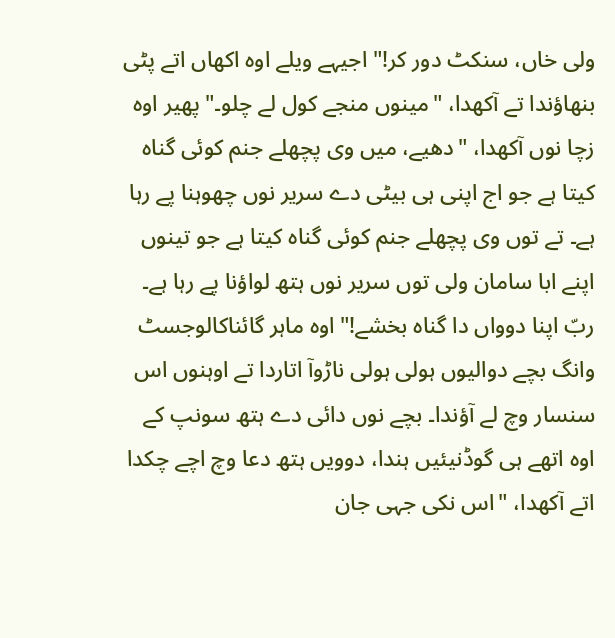ولی خاں، سنکٹ دور کر!" اجیہے ویلے اوہ اکھاں اتے پٹی بنھاؤندا تے آکھدا، "مینوں منجے کول لے چلو۔" پھیر اوہ زچا نوں آکھدا، "دھیے، میں وی پچھلے جنم کوئی گناہ کیتا ہے جو اج اپنی ہی بیٹی دے سریر نوں چھوہنا پے رہا ہے۔ تے توں وی پچھلے جنم کوئی گناہ کیتا ہے جو تینوں اپنے ابا سامان ولی توں سریر نوں ہتھ لواؤنا پے رہا ہے۔ ربّ اپنا دوواں دا گناہ بخشے!" اوہ ماہر گائناکالوجسٹ وانگ بچے دوالیوں ہولی ہولی ناڑوآ اتاردا تے اوہنوں اس سنسار وچ لے آؤندا۔ بچے نوں دائی دے ہتھ سونپ کے اوہ اتھے ہی گوڈنیئیں ہندا، دوویں ہتھ دعا وچ اچے چکدا اتے آکھدا، "اس نکی جہی جان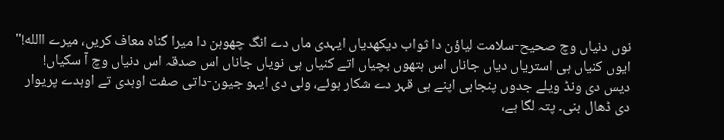نوں دنیاں وچ صحیح-سلامت لیاؤن دا ثواب دیکھدیاں ایہدی ماں دے انگ چھوہن دا میرا گناہ معاف کریں، میرے االله!"
ایوں کنیاں ہی استریاں دیاں جاناں اس ہتھوں بچیاں اتے کنیاں ہی نویاں جاناں اس صدقہ اس دنیاں وچ آ سکیاں! دیس دی ونڈ ویلے جدوں پنجابی اپنے ہی قہر دے شکار ہوئے، ولی دی ایہو جیون-داتی صفت اوہدی تے اوہدے پریوار دی ڈھال بنی۔ پتہ لگا ہے،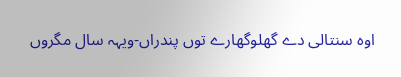اوہ سنتالی دے گھلوگھارے توں پندراں-ویہہ سال مگروں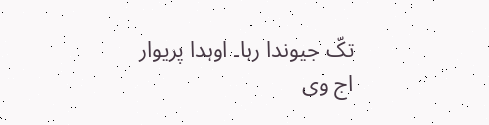تکّ جیوندا رہا۔ اوہدا پریوار اج وی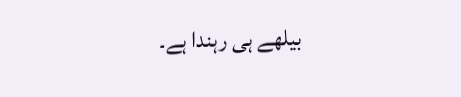بیلھے ہی رہندا ہے۔